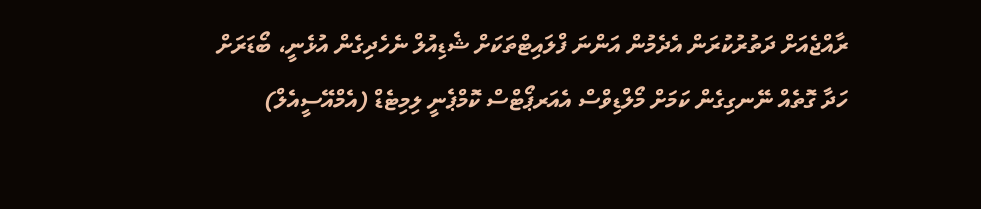ރާއްޖެއަށް ދަތުރުކުރަން އެދެމުން އަންނަ ފްލައިޓްތަކަށް ޝެޑިއުލް ނެހެދިގެން އުޅެނީ، ބޯޑަރަށް ހަދާ ގޮތެއް ނޭނގިގެން ކަމަށް މޯލްޑިވްސް އެއަރޕޯޓްސް ކޮމްޕެނީ ލިމިޓެޑް (އެމްއޭސީއެލް)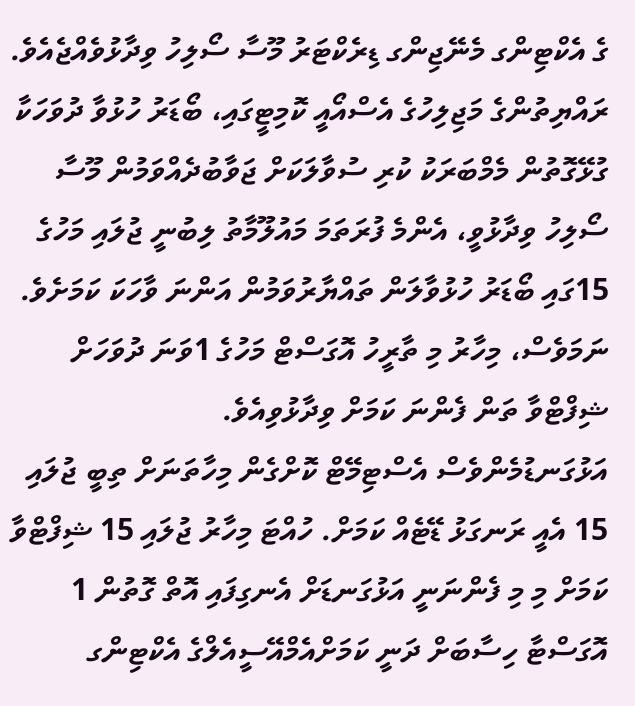ގެ އެކްޓިންގ މެނޭޖިންގ ޑިރެކްޓަރު މޫސާ ސޯލިހު ވިދާޅުވެއްޖެއެވެ.
ރައްޔިތުންގެ މަޖިލިހުގެ އެސްއޯއީ ކޮމިޓީގައި، ބޯޑަރު ހުޅުވާ ދުވަހަކާ ގުޅޭގޮތުން މެމްބަރަކު ކުރި ސުވާލަކަށް ޖަވާބުދެއްވަމުން މޫސާ ސޯލިހު ވިދާޅުވީ، އެންމެ ފުރަތަމަ މައުލޫމާތު ލިބުނީ ޖުލައި މަހުގެ 15ގައި ބޯޑަރު ހުޅުވާލަން ތައްޔާރުވަމުން އަންނަ ވާހަކަ ކަމަށެވެ. ނަމަވެސް، މިހާރު މި ތާރީހު އޮގަސްޓް މަހުގެ 1ވަނަ ދުވަހަށް ޝިފްޓްވާ ތަން ފެންނަ ކަމަށް ވިދާޅުވިއެވެ.
އަޅުގަނޑުމެންވެސް އެސްޓިމޭޓް ކޮށްގެން މިހާތަނަށް ތިބީ ޖުލައި 15 އެއީ ރަނގަޅު ޑޭޓެއް ކަމަށް. ހުއްޓަ މިހާރު ޖުލައި 15 ޝިފްޓްވާ ކަމަށް މި މި ފެންނަނީ އަޅުގަނޑަށް އެނގިފައި އޮތް ގޮތުން 1 އޮގަސްޓާ ހިސާބަށް ދަނީ ކަމަށްއެމްއޭސީއެލްގެ އެކްޓިންގ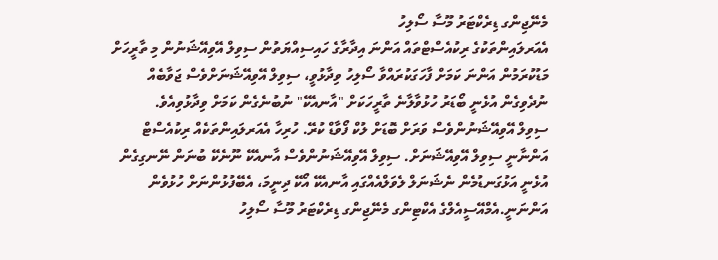މެނޭޖިންގ ޑިރެކްޓަރު މޫސާ ސޯލިހު
އެއަރލައިންތަކުގެ ރިކުއެސްޓްތައް އަންނަ އިދާރާގެ ހައިސިއްޔަތުން ސިވިލް އޭވިއޭޝަނުން މި ތާރީހަށް މަޑުކުރަމުން އަންނަ ކަމަށް ފާހަގަކުރައްވާ ސޯލިހު ވިދާޅުވީ، ސިވިލް އޭވިއޭޝަނަށްވެސް ޖަވާބެއް ނުދެވިގެން އުޅެނީ ބޯޑަރު ހުޅުވާލާނެ ތާރީހަކަށް "އާނއެކޭ" ނުބުނެގެން ކަމަށް ވިދާޅުވިއެވެ.
ސިވިލް އޭވިއޭޝަނުންވެސް ވަރަށް ބޮޑަށް ލުކް ފޯވާޑް ކުރޭ. ހުރިހާ އެއަރލައިންތަކެއް ރިކުއެސްޓް އަންނާނީ ސިވިލް އޭވިއޭޝަނަށް. ސިވިލް އޭވިއޭޝަނުންވެސް އާނއެކޭ ނޫނެކޭ ބުނަން ނޭނގިގެން އުޅެނީ އަޅުގަނޑުމެން ނެޝަނަލް ލެވަލްއެއްގައި އާނއެކޭ އޯކޭ ދިނީމަ، އެބޭފުޅުންނަށް ހުޅުވެން އަންނަނީ.އެމްއޭސީއެލްގެ އެކްޓިންގ މެނޭޖިންގ ޑިރެކްޓަރު މޫސާ ސޯލިހު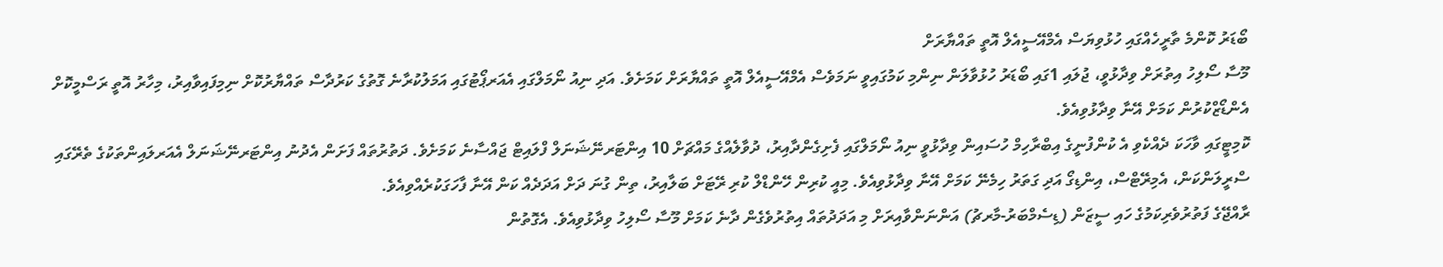ބޯޑަރު ކޮންމެ ތާރީހެއްގައި ހުޅުވިޔަސް އެމްއޭސީއެލް އޮތީ ތައްޔާރަށް
މޫސާ ސޯލިހު އިތުރަށް ވިދާޅުވީ، ޖުލައި 1ގައި ބޯޑަރު ހުޅުވާލަން ނިންމި ކަމުގައިވީ ނަމަވެސް އެމްއޭސީއެލް އޮތީ ތައްޔާރަށް ކަމަށެވެ. އަދި ނިއު ނޯމަލްގައި އެއަރޕޯޓުގައި އަމަލުކުރާނެ ގޮތުގެ ކަރުދާސް ތައްޔާރުކޮށް ނިމިފައިވާއިރު، މިހާރު އޮތީ ރަސްމީކޮށް އެންޑޯޒްކުރުން ކަމަށް އޭނާ ވިދާޅުވިއެވެ.
ކޮމިޓީގައި ވާހަކަ ދެއްކެވި އެ ކުންފުނީގެ އިބްރާހިމް ހުސައިން ވިދާޅުވީ ނިއު ނޯމަލްގައި ފެށިގެންދާއިރު، ދުވާލެއްގެ މައްޗަށް 10 އިންޓަރނޭޝަނަލް ފްލައިޓް ޖައްސާނެ ކަމަށެވެ. ދަތުރުތައް ފަށަން އެދުނު އިންޓަރނޭޝަނަލް އެއަރލައިންތަކުގެ ތެރޭގައި ސްރީލަންކަން، އެމިރޭޓްސް، އިންޑިގޯ އަދި ގަތަރު ހިމެނޭ ކަމަށް އޭނާ ވިދާޅުވިއެވެ. މިއީ ކުރިން ހޭންޑްލް ކުރި ރޭޓަށް ބަލާއިރު، ތިން ގުނަ ދަށް އަދަދެއް ކަން އޭނާ ފާހަގަކުރެއްވިއެވެ.
ރާއްޖޭގެ ފަތުރުވެރިކަމުގެ ހައި ސީޒަން (ޑިސެމްބަރު-މާރޗު) އަންނަންވާއިރަށް މި އަދަދުތައް އިތުރުވެގެން ދާނެ ކަމަށް މޫސާ ސޯލިހު ވިދާޅުވިއެވެ. އެގޮތުން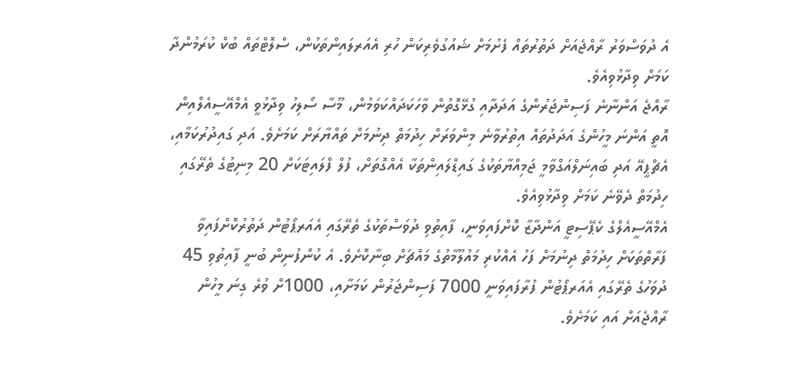އެ ދުވަސްވަރު ރާއްޖެއަށް ދަތުރުތައް ފެށުމަށް ޝައުގުވެރިކަން ހުރި އެއަރލައިންތަކުން، ސްލޮޓްތައް ބުކް ކުރަމުންދާ ކަމަށް ވިދާޅުވިއެވެ.
ރާއްޖެ އަންނާނެ ފަސިންޖަރުންގެ އަދަދާއި ގުޅޭގޮތުން ވާހަކަދައްކަވަމުން، މޫސާ ސޯލިހު ވިދާޅުވީ އެމްއޭސީއެލްއިން އޮތީ އަންނަ މީހުންގެ އަދަދުތައް އިތުރުވާނެ މިންވަރަށް ހިދުމަތް ދިނުމަށް ތައްޔާރަށް ކަމަށެވެ. އަދި ގައިދުރުކަމާއި، އެޗްޕީއޭ އަދި ބައިނަލްއަގްވާމީ ޖަމިއްޔާތަކުގެ ގައިޑްލައިންތަކާ އެއްގޮތަށް، ފުލް ފްލައިޓަކަށް 20 މިނިޓުގެ ތެރޭގައި ހިދުމަތް ދެވޭނެ ކަމަށް ވިދާޅުވިއެވެ.
އެމްއޭސީއެލްގެ ކެޕޭސިޓީ އަންދާޒާ ކޮށްފައިވަނީ، ފާއިތުވި ދުވަސްތަކުގެ ތެރޭގައި އެއަރޕޯޓުން ދަތުރުކޮށްފައިވާ ފަރާތްތަކަށް ހިދުމަތް ދިނުމަށް ފަހު އެއްކުރި މައުލޫމާތުގެ މައްޗަށް ބިނާކޮށެވެ. އެ ކުންފުނިން ބުނީ ފާއިތުވި 45 ދުވަހުގެ ތެރޭގައި އެއަރޕޯޓުން ފުރާފައިވަނީ 7000 ފަސިންޖަރުން ކަމަށާއި، 1000ށް ވުރެ ގިނަ މީހުން ރާއްޖެއަށް އައި ކަމަށެވެ.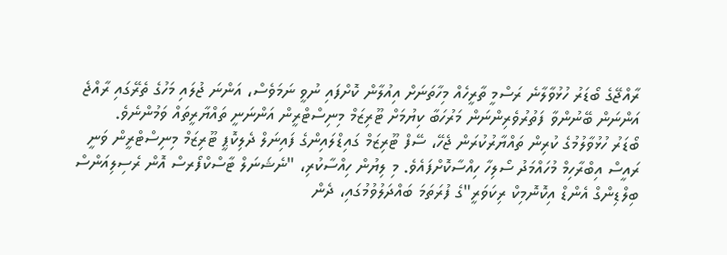ރާއްޖޭގެ ބޯޑަރު ހުޅުވާލާނެ ރަސްމީ ތާރީހެއް މިހާތަނަށް އިއުލާން ކޮށްފައި ނުވީ ނަމަވެސް، އަންނަ ޖުލައި މަހުގެ ތެރޭގައި ރާއްޖެ އަންނަން ބޭނުންވާ ފަތުރުވެރިންނަން މަރުހަބާ ކިޔުމަށް ޓޫރިޒަމް މިނިސްޓްރީން އަންނަނީ ތައްޔާރީތައް ވަމުންނެވެ.
ބޯޑަރު ހުޅުވާލުމުގެ ކުރިން ތައްޔާރުކުރަން ޖެހޭ، ސޭފް ޓޫރިޒަމް ގައިޑްލައިންގެ ފައިނަލް ދެލިކޮޕީ ޓޫރިޒަމް މިނިސްޓްރީން ވަނީ ރައީސް އިބްރާހިމް މުހައްމަދު ސޯލިހާ ހިއްސާކޮށްފައެވެ. މި ލިޔުން ހިއްސާކުރި، "ނެޝަނަލް ޓާސްކްފޯރސް އޮން ރެސިލިއަންސް ބިލްޑިންގް އެންޑް އިކޮނޮމިކް ރިކަވަރީ"ގެ ފުރަތަމަ ބައްދަލުވުމުގައި، ދެން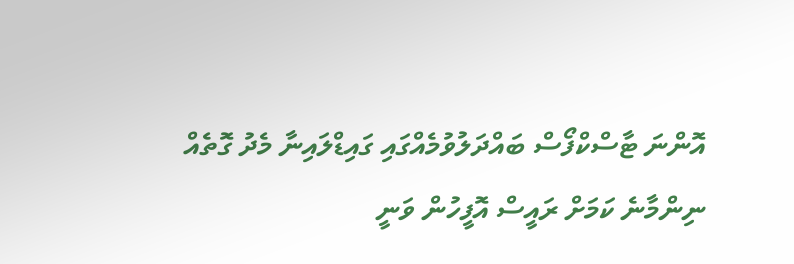އޮންނަ ޓާސްކްފޯސް ބައްދަލުވުމެއްގައި ގައިޑްލައިނާ މެދު ގޮތެއް ނިންމާނެ ކަމަށް ރައީސް އޮފީހުން ވަނީ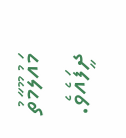މައުލޫމާތު ދީފައެވެ.